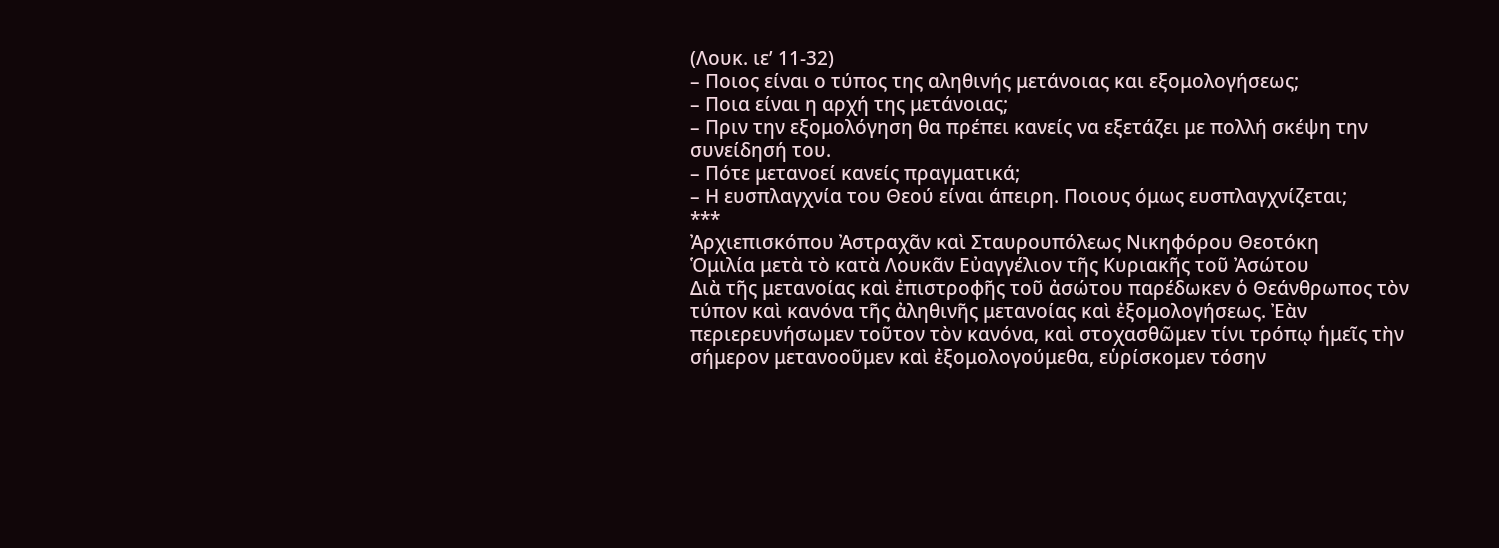(Λουκ. ιε’ 11-32)
– Ποιος είναι ο τύπος της αληθινής μετάνοιας και εξομολογήσεως;
– Ποια είναι η αρχή της μετάνοιας;
– Πριν την εξομολόγηση θα πρέπει κανείς να εξετάζει με πολλή σκέψη την συνείδησή του.
– Πότε μετανοεί κανείς πραγματικά;
– Η ευσπλαγχνία του Θεού είναι άπειρη. Ποιους όμως ευσπλαγχνίζεται;
***
Ἀρχιεπισκόπου Ἀστραχᾶν καὶ Σταυρουπόλεως Νικηφόρου Θεοτόκη
Ὁμιλία μετὰ τὸ κατὰ Λουκᾶν Εὐαγγέλιον τῆς Κυριακῆς τοῦ Ἀσώτου
Διὰ τῆς μετανοίας καὶ ἐπιστροφῆς τοῦ ἀσώτου παρέδωκεν ὁ Θεάνθρωπος τὸν τύπον καὶ κανόνα τῆς ἀληθινῆς μετανοίας καὶ ἐξομολογήσεως. Ἐὰν περιερευνήσωμεν τοῦτον τὸν κανόνα, καὶ στοχασθῶμεν τίνι τρόπῳ ἡμεῖς τὴν σήμερον μετανοοῦμεν καὶ ἐξομολογούμεθα, εὑρίσκομεν τόσην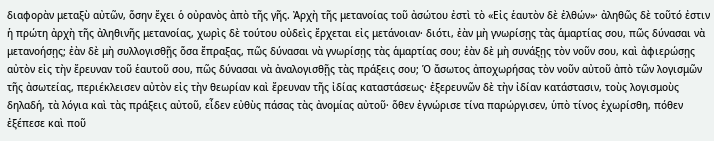διαφορὰν μεταξὺ αὐτῶν, ὅσην ἔχει ὁ οὐρανὸς ἀπὸ τῆς γῆς. Ἀρχὴ τῆς μετανοίας τοῦ ἀσώτου ἐστὶ τὸ «Εἰς ἑαυτὸν δὲ ἐλθών»· ἀληθῶς δὲ τοῦτό ἐστιν ἡ πρώτη ἀρχὴ τῆς ἀληθινῆς μετανοίας, χωρὶς δὲ τούτου οὐδεὶς ἔρχεται εἰς μετάνοιαν· διότι, ἐὰν μὴ γνωρίσῃς τὰς ἁμαρτίας σου, πῶς δύνασαι νὰ μετανοήσῃς; ἐὰν δὲ μὴ συλλογισθῇς ὅσα ἔπραξας, πῶς δύνασαι νὰ γνωρίσῃς τὰς ἁμαρτίας σου; ἐὰν δὲ μὴ συνάξῃς τὸν νοῦν σου, καὶ ἀφιερώσῃς αὐτὸν εἰς τὴν ἔρευναν τοῦ ἑαυτοῦ σου, πῶς δύνασαι νὰ ἀναλογισθῇς τὰς πράξεις σου; Ὁ ἄσωτος ἀποχωρήσας τὸν νοῦν αὐτοῦ ἀπὸ τῶν λογισμῶν τῆς ἀσωτείας, περιέκλεισεν αὐτὸν εἰς τὴν θεωρίαν καὶ ἔρευναν τῆς ἰδίας καταστάσεως· ἐξερευνῶν δὲ τὴν ἰδίαν κατάστασιν, τοὺς λογισμοὺς δηλαδή, τὰ λόγια καὶ τὰς πράξεις αὐτοῦ, εἶδεν εὐθὺς πάσας τὰς ἀνομίας αὐτοῦ· ὅθεν ἐγνώρισε τίνα παρώργισεν, ὑπὸ τίνος ἐχωρίσθη, πόθεν ἐξέπεσε καὶ ποῦ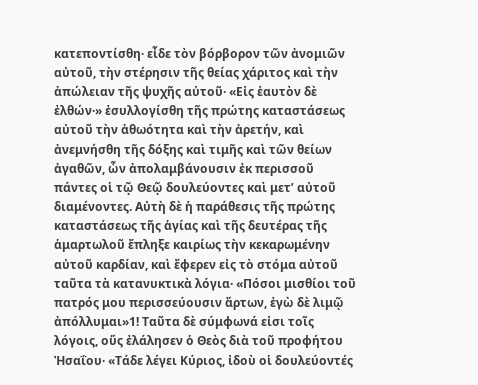κατεποντίσθη· εἶδε τὸν βόρβορον τῶν ἀνομιῶν αὐτοῦ, τὴν στέρησιν τῆς θείας χάριτος καὶ τὴν ἀπώλειαν τῆς ψυχῆς αὐτοῦ· «Εἰς ἑαυτὸν δὲ ἐλθών·» ἐσυλλογίσθη τῆς πρώτης καταστάσεως αὐτοῦ τὴν ἀθωότητα καὶ τὴν ἀρετήν, καὶ ἀνεμνήσθη τῆς δόξης καὶ τιμῆς καὶ τῶν θείων ἀγαθῶν, ὧν ἀπολαμβάνουσιν ἐκ περισσοῦ πάντες οἱ τῷ Θεῷ δουλεύοντες καὶ μετ’ αὐτοῦ διαμένοντες. Αὐτὴ δὲ ἡ παράθεσις τῆς πρώτης καταστάσεως τῆς ἁγίας καὶ τῆς δευτέρας τῆς ἁμαρτωλοῦ ἔπληξε καιρίως τὴν κεκαρωμένην αὐτοῦ καρδίαν, καὶ ἔφερεν εἰς τὸ στόμα αὐτοῦ ταῦτα τὰ κατανυκτικὰ λόγια· «Πόσοι μισθίοι τοῦ πατρός μου περισσεύουσιν ἄρτων, ἐγὼ δὲ λιμῷ ἀπόλλυμαι»1! Ταῦτα δὲ σύμφωνά εἰσι τοῖς λόγοις, οὕς ἐλάλησεν ὁ Θεὸς διὰ τοῦ προφήτου Ἠσαΐου· «Τάδε λέγει Κύριος, ἰδοὺ οἱ δουλεύοντές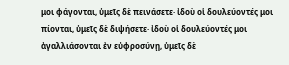μοι φάγονται, ὑμεῖς δὲ πεινάσετε· ἰδοὺ οἱ δουλεύοντές μοι πίονται, ὑμεῖς δὲ διψήσετε· ἰδοὺ οἱ δουλεύοντές μοι ἀγαλλιάσονται ἐν εὐφροσύνῃ, ὑμεῖς δὲ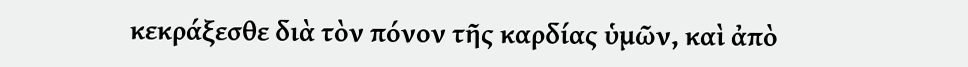κεκράξεσθε διὰ τὸν πόνον τῆς καρδίας ὑμῶν, καὶ ἀπὸ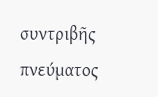συντριβῆς πνεύματος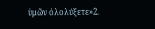ὑμῶν ὀλολύξετε»2.